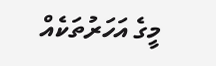މީގެ އަހަރުތަކެއް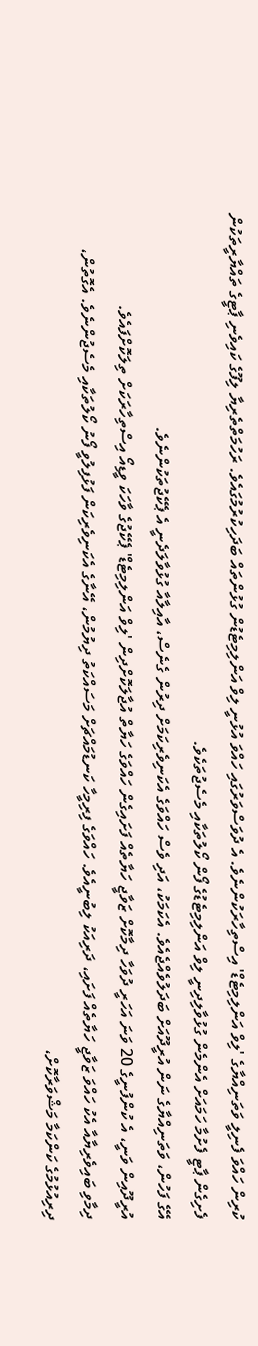ކުރިން ހައްވަ ފެނިލީ ވަތަނިއްޔާގެ 'ލިވް އަންލިމިޓެޑް' އިސްތިހާރަކުންނެވެ. އެ ދުވަސްވަރުގައި ހައްވަ އުޅުނީ ލިވް އަންލިމިޓެޑުން ގުޅުންތައް ބަދަހިކުރުމުގައެވެ. ރަހުމަތްތެރިޔާ ލިފޫގެ ކައިވެނި ޕާޓީގެ ތައްޔާރީތަކުން ފެށިގެން ޕާޓީ ފެށުމާ ހަމައަށް އެންމެން ގުޅުވާލިދިނީ ލިވް އަންލިމިޓެޑުގެ ފޯން ކޯލުތަކާއި މެސެޖުތަކެވެ.
އޭގެ ފަހުން، ވަތަނިއްޔާގެ ނަން އުރީދޫއަށް ބަދަލުވެއްޖެއެވެ. އެކަމަކު، އަދި ވެސް ހައްވަގެ އެކަނިވެރިކަމަށް ދިރުން ގެނެސް، އާއިލާއާ ގުޅުވާލަދެނީ އެ ޕެކޭޖުތަކުންނެވެ.
އުރީދޫއިން ވަނީ، އެ ކުންފުނީގެ 20 ވަނަ އަހަރީ ދުވަހާ ދިމާކޮށް ޒަވާޖީ ހަޔާތެއް ފަށައިގެން ހައްވަގެ ހަޔާތް އުޖާލަކޮށްދިން 'ލިވް އަންލިމިޓެޑް' ޕެކޭޖުގެ ވާހަކަ ވީޑިއޯ އިސްތިހާރަކަށް ތިލަކޮށްފައެވެ.
ދިމާވި ބައިވެރިޔާއާ އެކު ހައްވަ ޒަވާޖީ ހަޔާތެއް ފަށައި، ދަރިއަކު ލިބުނީއެވެ. ހައްވަގެ ފިރިމީހާ ކަނޑުމައްޗަށް މަސައްކަތު ދިޔުމުން، އޭނާގެ އެކަނިވެރިކަން ފަޅުފިލުވީ ފޯނު ކޯލުތަކާއި މެސެޖުންނެވެ. އެގޮތުން، ދިރިއުޅުމުގެ ކަންކަމާ މަޝްވަރާކޮށް،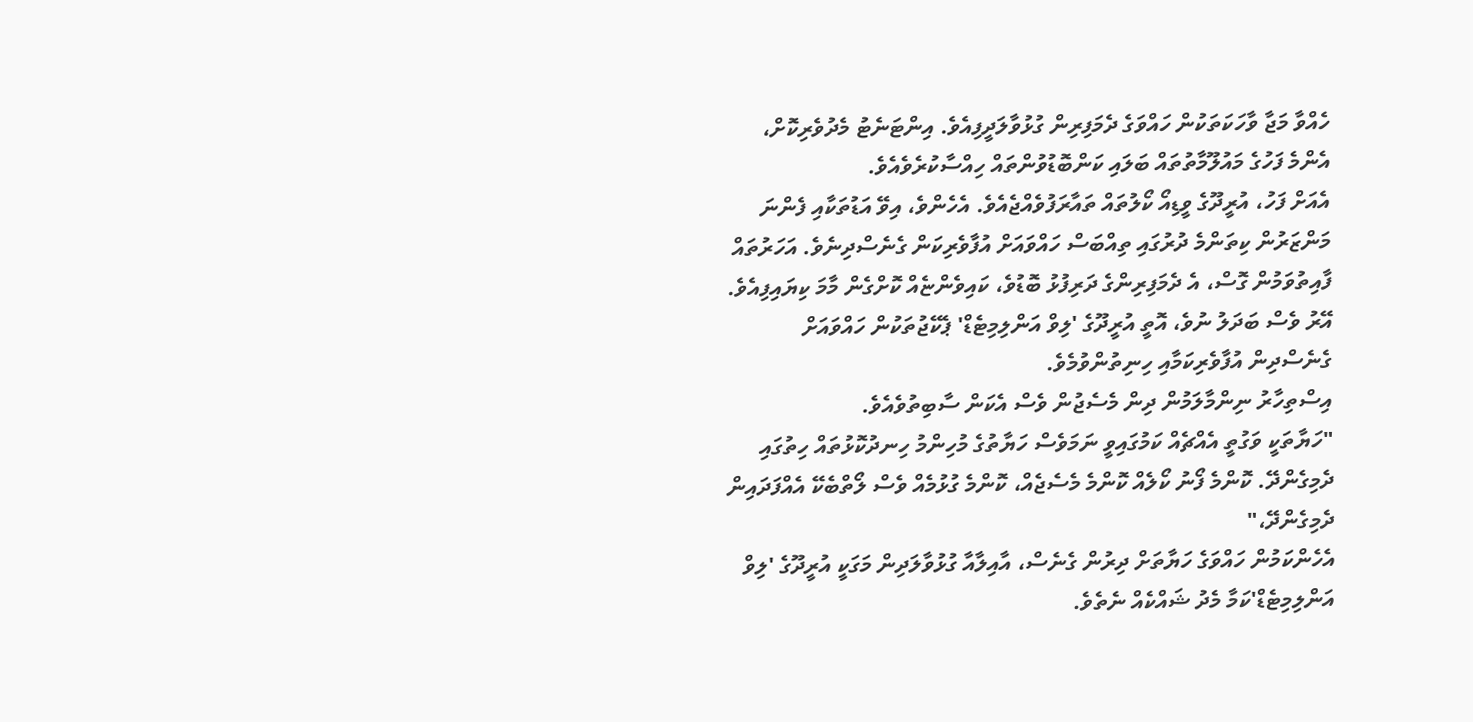ހެއްވާ މަޖާ ވާހަކަތަކުން ހައްވަގެ ދެމަފިރިން ގުޅުވާލަދީފިއެވެ. އިންޓަނެޓު މެދުވެރިކޮށް، އެންމެ ފަހުގެ މައުލޫމާތުތައް ބަލައި ކަންބޮޑުވުންތައް ހިއްސާކުރެވެއެވެ.
އެއަށް ފަހު، އުރީދޫގެ ވީޑިއޯ ކޯލުތައް ތައާރަފުވެއްޖެއެވެ. އެހެންވެ، އިވޭ އަޑުތަކާއި ފެންނަ މަންޒަރުން ކިތަންމެ ދުރުގައި ތިއްބަސް ހައްވައަށް އުފާވެރިކަން ގެނެސްދިނެވެ. އަހަރުތައް ފާއިތުވަމުން ގޮސް، އެ ދެމަފިރިންގެ ދަރިފުޅު ބޮޑުވެ، ކައިވެންޏެއް ކޮށްގެން މާމަ ކިޔައިފިއެވެ.
އޭރު ވެސް ބަދަލު ނުވެ، އޮތީ އުރީދޫގެ 'ލިވް އަންލިމިޓެޑް' ޕެކޭޖުތަކުން ހައްވައަށް ގެނެސްދިން އުފާވެރިކަމާއި ހިނިތުންވުމެވެ.
އިސްތިހާރު ނިންމާލަމުން ދިން މެސެޖުން ވެސް އެކަން ސާބިތުވެއެވެ.
"ހަޔާތަކީ ވަގުތީ އެއްޗެއް ކަމުގައިވީ ނަމަވެސް ހަޔާތުގެ މުހިންމު ހިނދުކޮޅުތައް ހިތުގައި ދެމިގެންދޭ. ކޮންމެ ފޯނު ކޯލެއް ކޮންމެ މެސެޖެއް، ކޮންމެ ގުޅުމެއް ވެސް ލޯތްބެކޭ އެއްފަދައިން ދެމިގެންދޭ،"
އެހެންކަމުން ހައްވަގެ ހަޔާތަށް ދިރުން ގެނެސް، އާއިލާއާ ގުޅުވާލަދިން މަގަކީ އުރީދޫގެ 'ލިވް އަންލިމިޓެޑް'ކަމާ މެދު ޝައްކެއް ނެތެވެ.